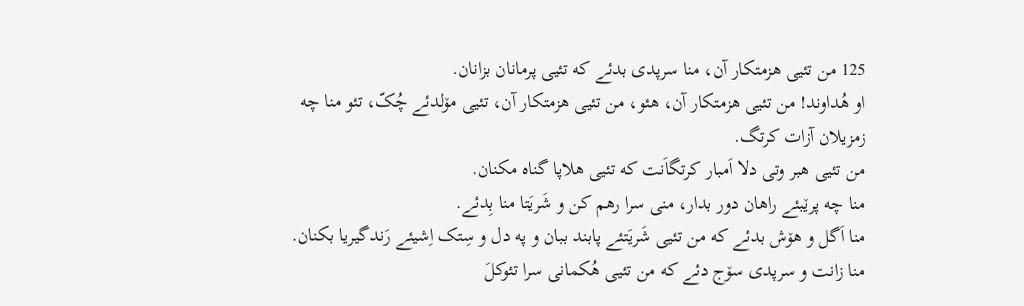125 من تئیی هزمتکار آن، منا سرپدی بدئے که تئیی پرمانان بزانان.
او هُداوند! من تئیی هزمتکار آن، هئو، من تئیی هزمتکار آن، تئیی مۆلدئے چُکّ، تئو منا چه زمزیلان آزات کرتگ.
من تئیی هبر وتی دلا اَمبار کرتگاَنت که تئیی هلاپا گناه مکنان.
منا چه پرێبئے راهان دور بدار، منی سرا رهم کن و شَریَتا منا بِدئے.
منا اَگل و هۆش بدئے که من تئیی شَریَتئے پابند ببان و په دل و سِتک اِشیئے رَندگیریا بکنان.
منا زانت و سرپدی سۆج دئے که من تئیی هُکمانی سرا تئوکلَ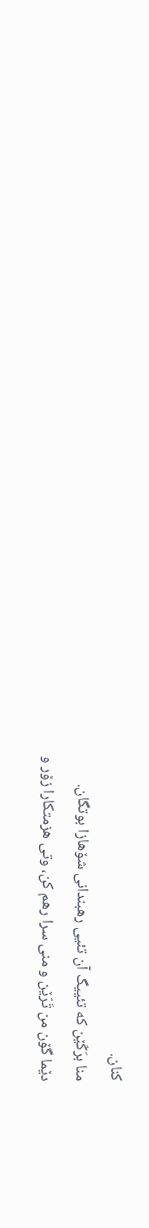کنان.
منا برَکّێن که تئییگ آن تئیی رهبندانی شۆهازا بوتگان.
دێما گۆن من تَرّێن و منی سرا رهم کن، وتی هزمتکارا زۆر و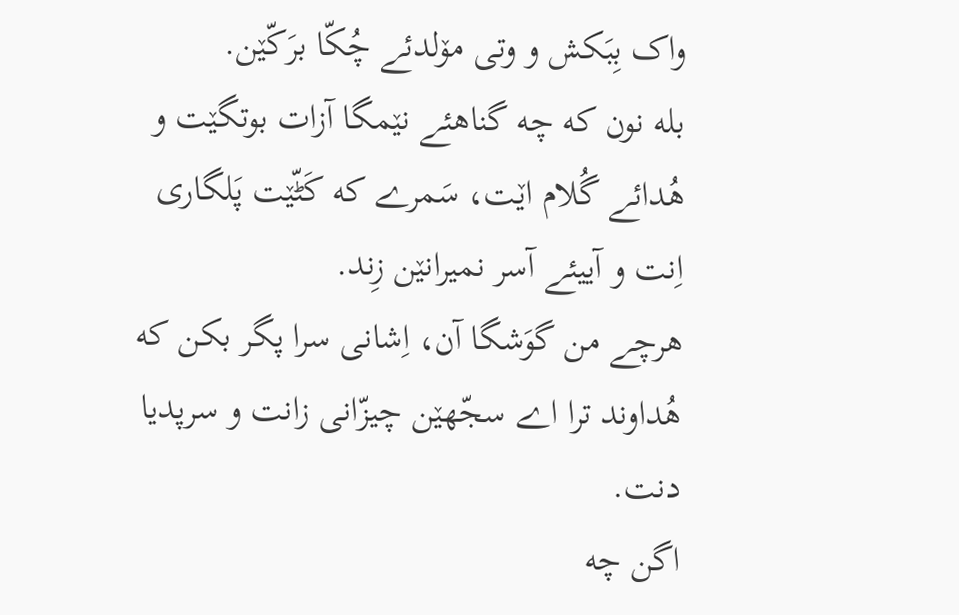واک بِبَکش و وتی مۆلدئے چُکّا برَکّێن.
بله نون که چه گناهئے نێمگا آزات بوتگێت و هُدائے گُلام اێت، سَمرے که کَٹّێت پَلگاری اِنت و آییئے آسر نمیرانێن زِند.
هرچے من گوَشگا آن، اِشانی سرا پگر بکن که هُداوند ترا اے سجّهێن چیزّانی زانت و سرپدیا دنت.
اگن چه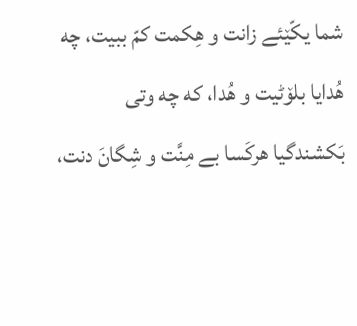شما یکّێئے زانت و هِکمت کمّ ببیت، چه هُدایا بلۆٹیت و هُدا، که چه وتی بَکشندگیا هرکَسا بے مِنَّت و شِگانَ دنت،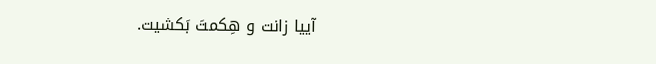آییا زانت و هِکمتَ بَکشیت.